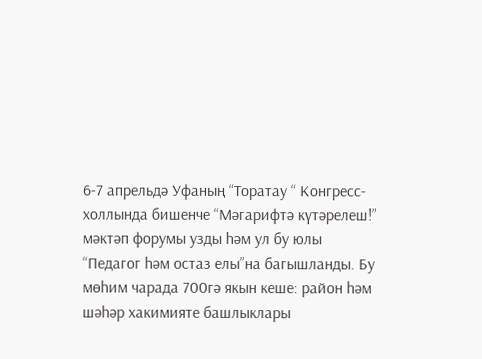6-7 апрельдә Уфаның “Торатау “ Конгресс-холлында бишенче “Мәгарифтә күтәрелеш!” мәктәп форумы узды һәм ул бу юлы “Педагог һәм остаз елы”на багышланды. Бу мөһим чарада 700гә якын кеше: район һәм шәһәр хакимияте башлыклары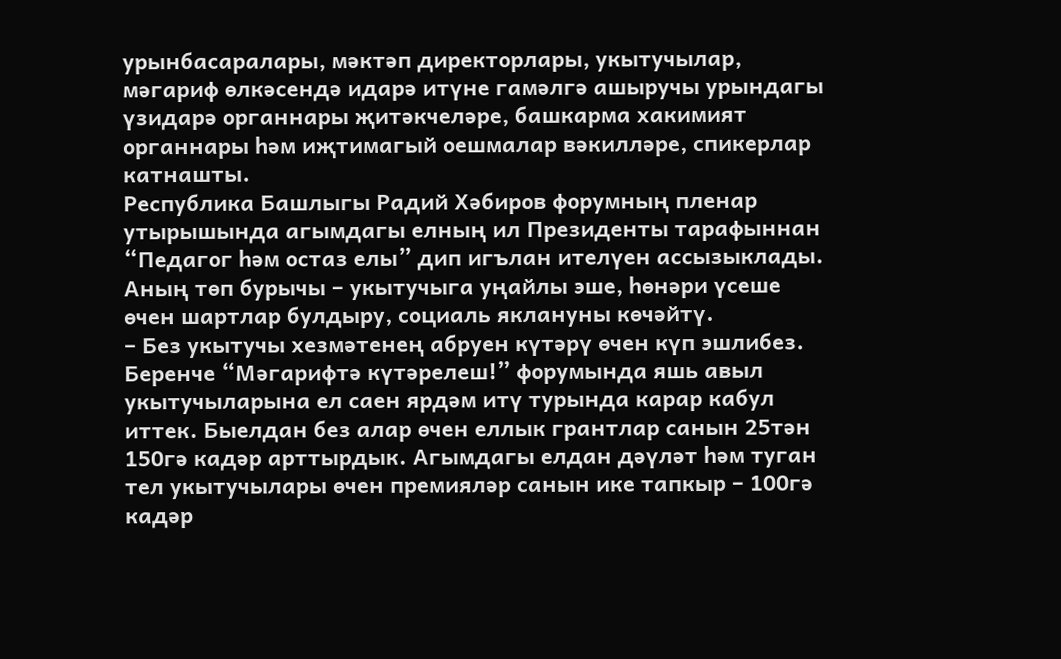урынбасаралары, мәктәп директорлары, укытучылар, мәгариф өлкәсендә идарә итүне гамәлгә ашыручы урындагы үзидарә органнары җитәкчеләре, башкарма хакимият органнары һәм иҗтимагый оешмалар вәкилләре, спикерлар катнашты.
Республика Башлыгы Радий Хәбиров форумның пленар утырышында агымдагы елның ил Президенты тарафыннан “Педагог һәм остаз елы” дип игълан ителүен ассызыклады. Аның төп бурычы – укытучыга уңайлы эше, һөнәри үсеше өчен шартлар булдыру, социаль яклануны көчәйтү.
– Без укытучы хезмәтенең абруен күтәрү өчен күп эшлибез. Беренче “Мәгарифтә күтәрелеш!” форумында яшь авыл укытучыларына ел саен ярдәм итү турында карар кабул иттек. Быелдан без алар өчен еллык грантлар санын 25тән 150гә кадәр арттырдык. Агымдагы елдан дәүләт һәм туган тел укытучылары өчен премияләр санын ике тапкыр – 100гә кадәр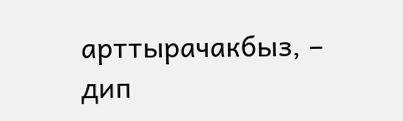арттырачакбыз, – дип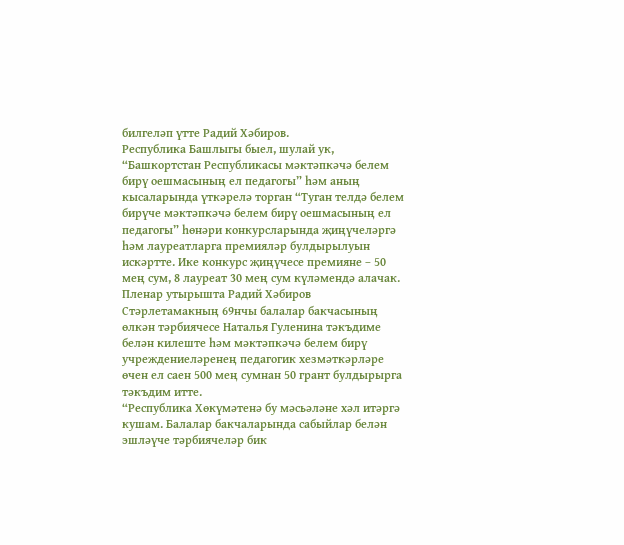билгеләп үтте Радий Хәбиров.
Республика Башлыгы быел, шулай ук, “Башкортстан Республикасы мәктәпкәчә белем бирү оешмасының ел педагогы” һәм аның кысаларында үткәрелә торган “Туган телдә белем бирүче мәктәпкәчә белем бирү оешмасының ел педагогы” һөнәри конкурсларында җиңүчеләргә һәм лауреатларга премияләр булдырылуын искәртте. Ике конкурс җиңүчесе премияне – 50 мең сум, 8 лауреат 30 мең сум күләмендә алачак.
Пленар утырышта Радий Хәбиров Стәрлетамакның 69нчы балалар бакчасының өлкән тәрбиячесе Наталья Гуленина тәкъдиме белән килеште һәм мәктәпкәчә белем бирү учреждениеләренең педагогик хезмәткәрләре өчен ел саен 500 мең сумнан 50 грант булдырырга тәкъдим итте.
“Республика Хөкүмәтенә бу мәсьәләне хәл итәргә кушам. Балалар бакчаларында сабыйлар белән эшләүче тәрбиячеләр бик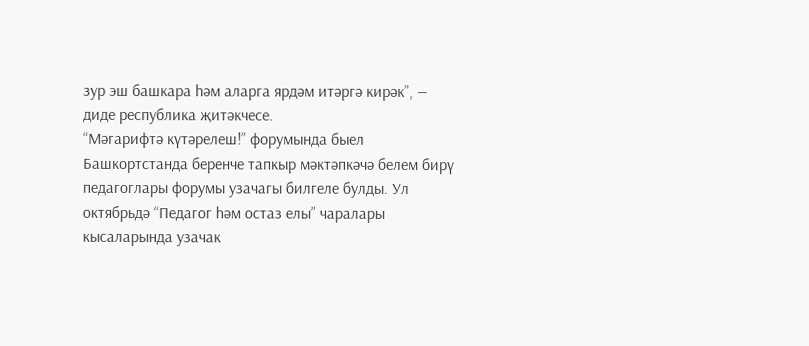зур эш башкара һәм аларга ярдәм итәргә кирәк”, — диде республика җитәкчесе.
“Мәгарифтә күтәрелеш!” форумында быел Башкортстанда беренче тапкыр мәктәпкәчә белем бирү педагоглары форумы узачагы билгеле булды. Ул октябрьдә “Педагог һәм остаз елы” чаралары кысаларында узачак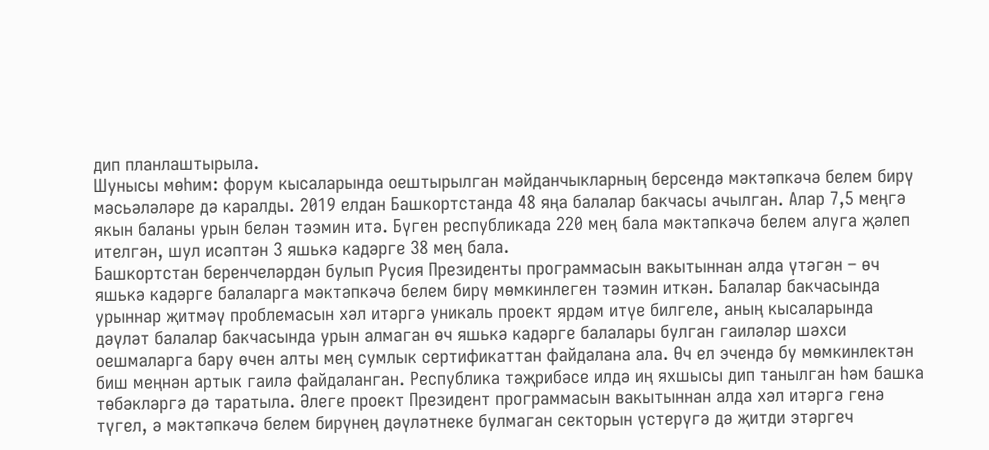дип планлаштырыла.
Шунысы мөһим: форум кысаларында оештырылган мәйданчыкларның берсендә мәктәпкәчә белем бирү мәсьәләләре дә каралды. 2019 елдан Башкортстанда 48 яңа балалар бакчасы ачылган. Алар 7,5 меңгә якын баланы урын белән тәэмин итә. Бүген республикада 220 мең бала мәктәпкәчә белем алуга җәлеп ителгән, шул исәптән 3 яшькә кадәрге 38 мең бала.
Башкортстан беренчеләрдән булып Русия Президенты программасын вакытыннан алда үтәгән – өч яшькә кадәрге балаларга мәктәпкәчә белем бирү мөмкинлеген тәэмин иткән. Балалар бакчасында урыннар җитмәү проблемасын хәл итәргә уникаль проект ярдәм итүе билгеле, аның кысаларында дәүләт балалар бакчасында урын алмаган өч яшькә кадәрге балалары булган гаиләләр шәхси оешмаларга бару өчен алты мең сумлык сертификаттан файдалана ала. Өч ел эчендә бу мөмкинлектән биш меңнән артык гаилә файдаланган. Республика тәҗрибәсе илдә иң яхшысы дип танылган һәм башка төбәкләргә дә таратыла. Әлеге проект Президент программасын вакытыннан алда хәл итәргә генә түгел, ә мәктәпкәчә белем бирүнең дәүләтнеке булмаган секторын үстерүгә дә җитди этәргеч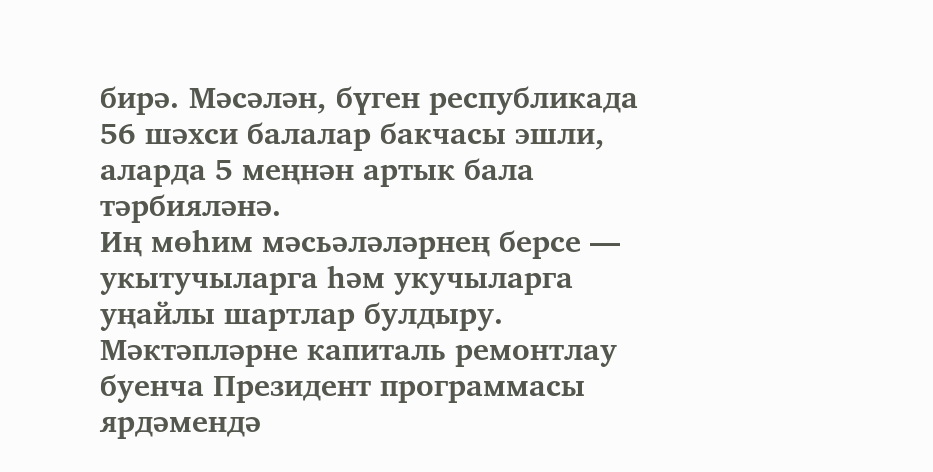бирә. Мәсәлән, бүген республикада 56 шәхси балалар бакчасы эшли, аларда 5 меңнән артык бала тәрбияләнә.
Иң мөһим мәсьәләләрнең берсе — укытучыларга һәм укучыларга уңайлы шартлар булдыру. Мәктәпләрне капиталь ремонтлау буенча Президент программасы ярдәмендә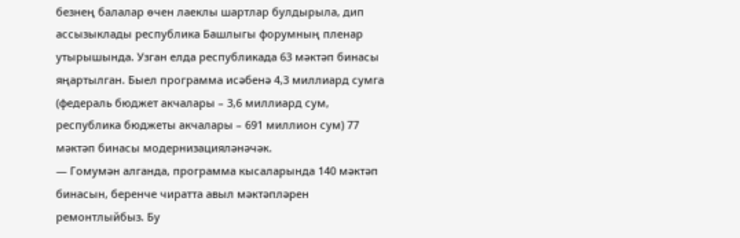безнең балалар өчен лаеклы шартлар булдырыла, дип ассызыклады республика Башлыгы форумның пленар утырышында. Узган елда республикада 63 мәктәп бинасы яңартылган. Быел программа исәбенә 4,3 миллиард сумга (федераль бюджет акчалары – 3,6 миллиард сум, республика бюджеты акчалары – 691 миллион сум) 77 мәктәп бинасы модернизацияләнәчәк.
— Гомумән алганда, программа кысаларында 140 мәктәп бинасын, беренче чиратта авыл мәктәпләрен ремонтлыйбыз. Бу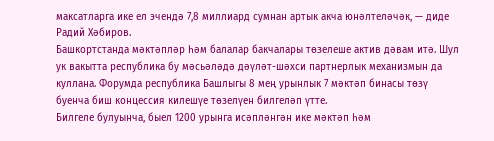максатларга ике ел эчендә 7,8 миллиард сумнан артык акча юнәлтеләчәк, — диде Радий Хәбиров.
Башкортстанда мәктәпләр һәм балалар бакчалары төзелеше актив дәвам итә. Шул ук вакытта республика бу мәсьәләдә дәүләт-шәхси партнерлык механизмын да куллана. Форумда республика Башлыгы 8 мең урынлык 7 мәктәп бинасы төзү буенча биш концессия килешүе төзелүен билгеләп үтте.
Билгеле булуынча, быел 1200 урынга исәпләнгән ике мәктәп һәм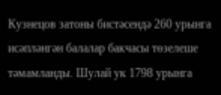Кузнецов затоны бистәсендә 260 урынга исәпләнгән балалар бакчасы төзелеше тәмамланды. Шулай ук 1798 урынга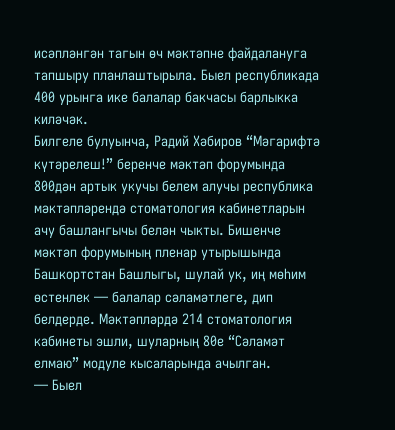исәпләнгән тагын өч мәктәпне файдалануга тапшыру планлаштырыла. Быел республикада 400 урынга ике балалар бакчасы барлыкка киләчәк.
Билгеле булуынча, Радий Хәбиров “Мәгарифтә күтәрелеш!” беренче мәктәп форумында 800дән артык укучы белем алучы республика мәктәпләрендә стоматология кабинетларын ачу башлангычы белән чыкты. Бишенче мәктәп форумының пленар утырышында Башкортстан Башлыгы, шулай ук, иң мөһим өстенлек — балалар сәламәтлеге, дип белдерде. Мәктәпләрдә 214 стоматология кабинеты эшли, шуларның 80е “Сәламәт елмаю” модуле кысаларында ачылган.
— Быел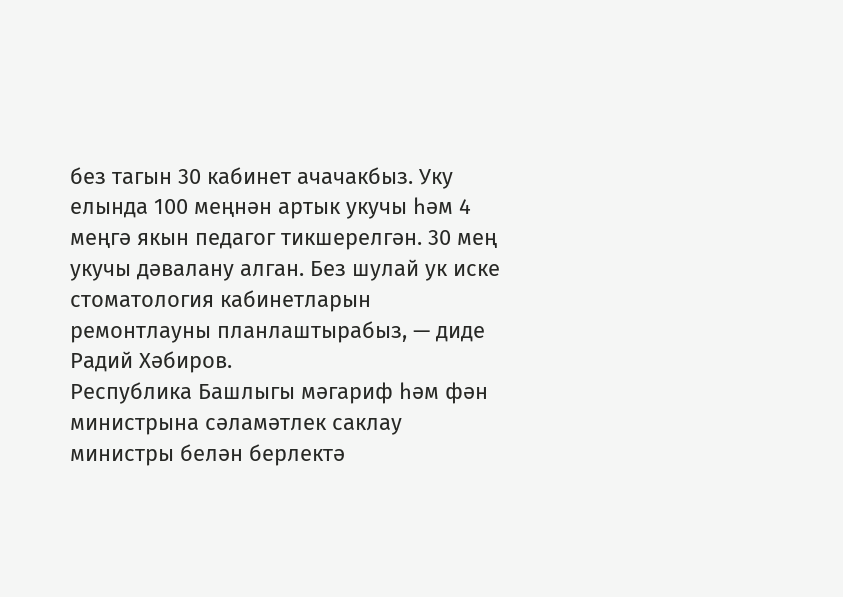без тагын 30 кабинет ачачакбыз. Уку елында 100 меңнән артык укучы һәм 4 меңгә якын педагог тикшерелгән. 30 мең укучы дәвалану алган. Без шулай ук иске стоматология кабинетларын ремонтлауны планлаштырабыз, — диде Радий Хәбиров.
Республика Башлыгы мәгариф һәм фән министрына сәламәтлек саклау министры белән берлектә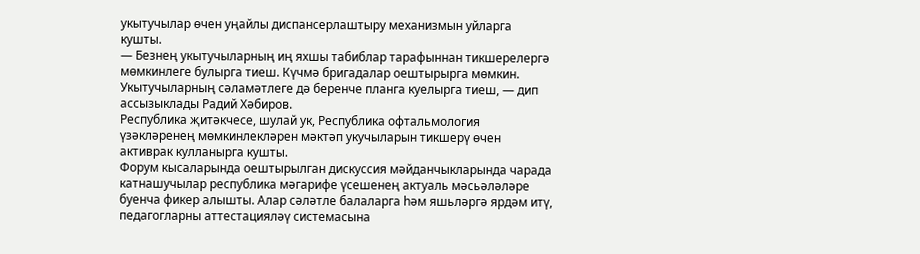укытучылар өчен уңайлы диспансерлаштыру механизмын уйларга кушты.
— Безнең укытучыларның иң яхшы табиблар тарафыннан тикшерелергә мөмкинлеге булырга тиеш. Күчмә бригадалар оештырырга мөмкин. Укытучыларның сәламәтлеге дә беренче планга куелырга тиеш, — дип ассызыклады Радий Хәбиров.
Республика җитәкчесе, шулай ук, Республика офтальмология үзәкләренең мөмкинлекләрен мәктәп укучыларын тикшерү өчен активрак кулланырга кушты.
Форум кысаларында оештырылган дискуссия мәйданчыкларында чарада катнашучылар республика мәгарифе үсешенең актуаль мәсьәләләре буенча фикер алышты. Алар сәләтле балаларга һәм яшьләргә ярдәм итү, педагогларны аттестацияләү системасына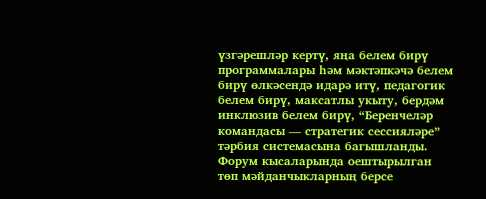үзгәрешләр кертү, яңа белем бирү программалары һәм мәктәпкәчә белем бирү өлкәсендә идарә итү, педагогик белем бирү, максатлы укыту, бердәм инклюзив белем бирү, “Беренчеләр командасы — стратегик сессияләре” тәрбия системасына багышланды.
Форум кысаларында оештырылган төп мәйданчыкларның берсе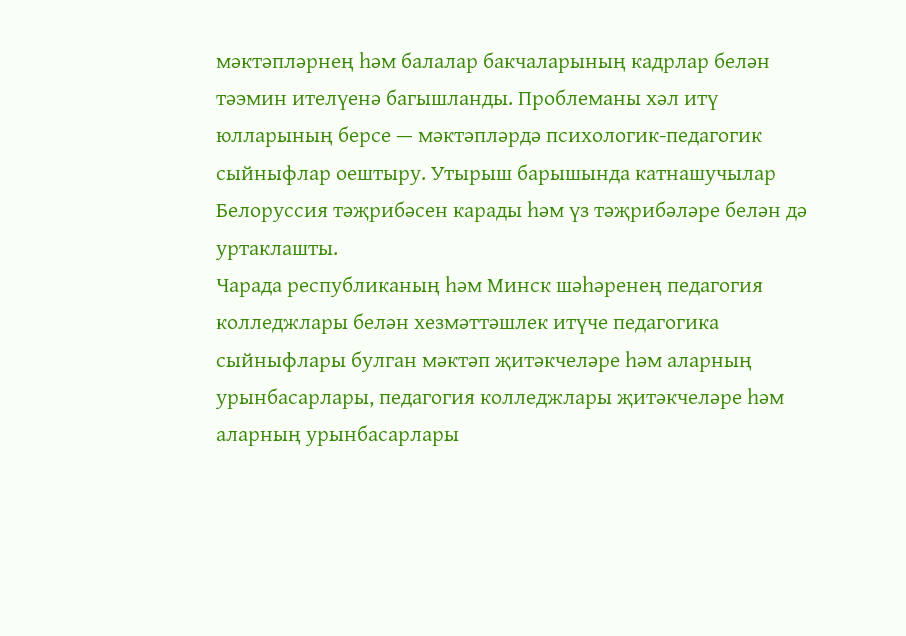мәктәпләрнең һәм балалар бакчаларының кадрлар белән тәэмин ителүенә багышланды. Проблеманы хәл итү юлларының берсе — мәктәпләрдә психологик-педагогик сыйныфлар оештыру. Утырыш барышында катнашучылар Белоруссия тәҗрибәсен карады һәм үз тәҗрибәләре белән дә уртаклашты.
Чарада республиканың һәм Минск шәһәренең педагогия колледжлары белән хезмәттәшлек итүче педагогика сыйныфлары булган мәктәп җитәкчеләре һәм аларның урынбасарлары, педагогия колледжлары җитәкчеләре һәм аларның урынбасарлары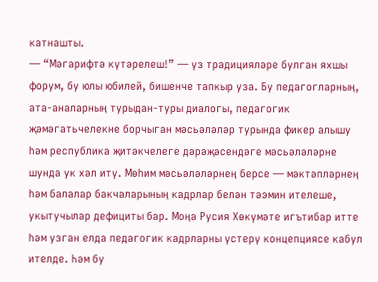катнашты.
— “Мәгарифтә күтәрелеш!” — үз традицияләре булган яхшы форум, бу юлы юбилей, бишенче тапкыр уза. Бу педагогларның, ата-аналарның турыдан-туры диалогы, педагогик җәмәгатьчелекне борчыган мәсьәләләр турында фикер алышу һәм республика җитәкчелеге дәрәҗәсендәге мәсьәләләрне шунда ук хәл итү. Мөһим мәсьәләләрнең берсе — мәктәпләрнең һәм балалар бакчаларының кадрлар белән тәэмин ителеше, укытучылар дефициты бар. Моңа Русия Хөкүмәте игътибар итте һәм узган елда педагогик кадрларны үстерү концепциясе кабул ителде. Һәм бу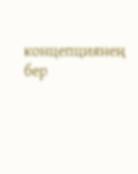концепциянең бер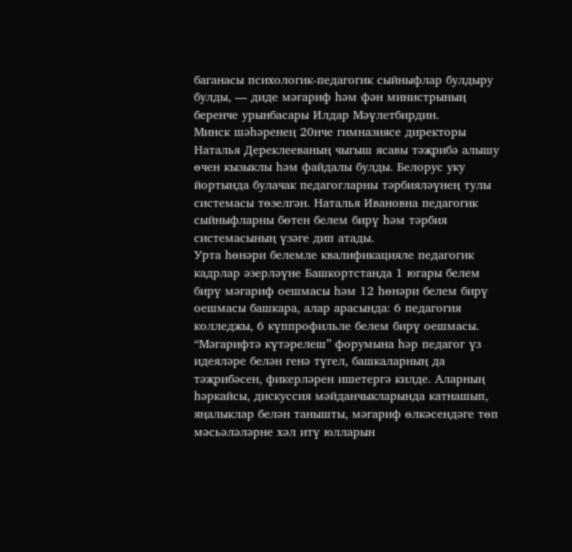баганасы психологик-педагогик сыйныфлар булдыру булды, — диде мәгариф һәм фән министрының беренче урынбасары Илдар Мәүлетбирдин.
Минск шәһәренең 20нче гимназиясе директоры Наталья Дереклееваның чыгыш ясавы тәҗрибә алышу өчен кызыклы һәм файдалы булды. Белорус уку йортында булачак педагогларны тәрбияләүнең тулы системасы төзелгән. Наталья Ивановна педагогик сыйныфларны бөтен белем бирү һәм тәрбия системасының үзәге дип атады.
Урта һөнәри белемле квалификацияле педагогик кадрлар әзерләүне Башкортстанда 1 югары белем бирү мәгариф оешмасы һәм 12 һөнәри белем бирү оешмасы башкара, алар арасында: 6 педагогия колледжы, 6 күппрофильле белем бирү оешмасы.
“Мәгарифтә күтәрелеш” форумына һәр педагог үз идеяләре белән генә түгел, башкаларның да тәҗрибәсен, фикерләрен ишетергә килде. Аларның һәркайсы, дискуссия мәйданчыкларында катнашып, яңалыклар белән танышты, мәгариф өлкәсендәге төп мәсьәләләрне хәл итү юлларын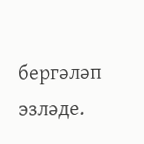бергәләп эзләде.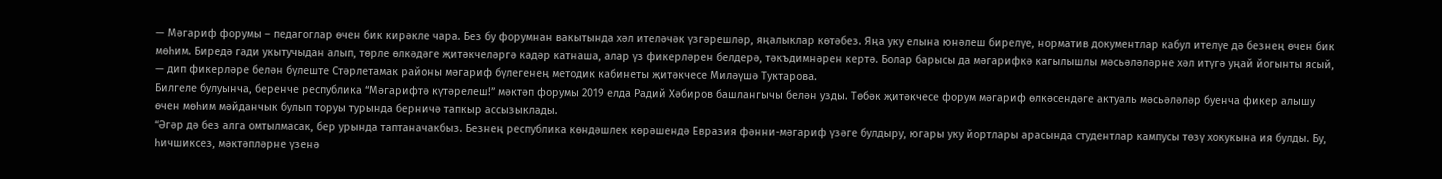— Мәгариф форумы – педагоглар өчен бик кирәкле чара. Без бу форумнан вакытында хәл ителәчәк үзгәрешләр, яңалыклар көтәбез. Яңа уку елына юнәлеш бирелүе, норматив документлар кабул ителүе дә безнең өчен бик мөһим. Биредә гади укытучыдан алып, төрле өлкәдәге җитәкчеләргә кадәр катнаша, алар үз фикерләрен белдерә, тәкъдимнәрен кертә. Болар барысы да мәгарифкә кагылышлы мәсьәләләрне хәл итүгә уңай йогынты ясый, — дип фикерләре белән бүлеште Стәрлетамак районы мәгариф бүлегенең методик кабинеты җитәкчесе Миләүшә Туктарова.
Билгеле булуынча, беренче республика “Мәгарифтә күтәрелеш!” мәктәп форумы 2019 елда Радий Хәбиров башлангычы белән узды. Төбәк җитәкчесе форум мәгариф өлкәсендәге актуаль мәсьәләләр буенча фикер алышу өчен мөһим мәйданчык булып торуы турында берничә тапкыр ассызыклады.
“Әгәр дә без алга омтылмасак, бер урында таптаначакбыз. Безнең республика көндәшлек көрәшендә Евразия фәнни-мәгариф үзәге булдыру, югары уку йортлары арасында студентлар кампусы төзү хокукына ия булды. Бу, һичшиксез, мәктәпләрне үзенә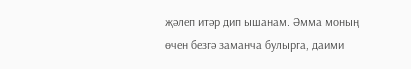җәлеп итәр дип ышанам. Әмма моның өчен безгә заманча булырга, даими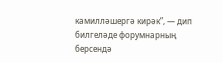камилләшергә кирәк”, — дип билгеләде форумнарның берсендә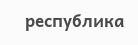республика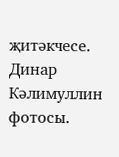җитәкчесе.
Динар Кәлимуллин фотосы.